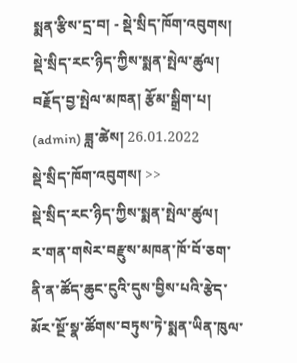སྨན་རྩིས་དྲ་བ། - སྡེ་སྲིད་ཁོག་འབུགས།
སྡེ་སྲིད་རང་ཉིད་ཀྱིས་སྨན་སྤེལ་ཚུལ།
བརྗོད་བྱ་སྤེལ་མཁན། རྩོམ་སྒྲིག་པ། (admin) ཟླ་ཚེས། 26.01.2022
སྡེ་སྲིད་ཁོག་འབུགས། >>
སྡེ་སྲིད་རང་ཉིད་ཀྱིས་སྨན་སྤེལ་ཚུལ།
ར་གན་གསེར་བརྫུས་མཁན་ཁོ་བོ་ཅག་ནི་ན་ཚོད་ཆུང་ངུའི་དུས་བྱིས་པའི་རྩེད་མོར་སྔོ་སྣ་ཚོགས་བཏུས་ཏེ་སྨན་ཡིན་ཁུལ་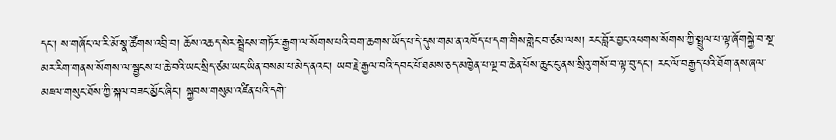དང་། ས་གཞོང་ལ་རི་མོ་སྣ་ཚོགས་འབྲི་བ། ཆོས་འཆད་སེར་སྦྲེངས་གཏོར་རྒྱག་ལ་སོགས་པའི་བག་ཆགས་ཡོད་པ་དེ་དུས་གམ་ན་འཁོད་པ་དག་གིས་གླེང་བ་ཙམ་ལས། རང་བློར་བྱང་འཕགས་སོགས་ཀྱི་སྤྲུལ་པ་ལྟ་ཞོགསྐྱེ་བ་སྔ་མར་རིག་གནས་སོགས་ལ་སྦྱངས་པ་ཆེ་བའི་ཡང་སྲིད་ཙམ་ཡང་ཡིན་བསམ་པ་མེད་ནའང་། ཡབ་རྗེ་རྒྱལ་བའི་དབང་པོ་ཐམས་ཅད་མཁྱེན་པ་ལྔ་བ་ཆེན་པོས་ཆུང་ངུ་ནས་སྲིའུ་གསོ་བ་ལྟ་བུ་དང་། རང་ལོ་བརྒྱད་པའི་ཐོག་ནས་ཞལ་མཇལ་གསུང་ཐོས་ཀྱི་སྐལ་བཟང་མྱོང་ཞིང་། སྐྱབས་གསུམ་འཛིན་པའི་དགེ་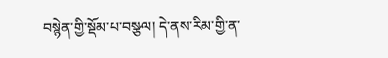བསྙེན་གྱི་སྡོམ་པ་བསྩལ། དེ་ནས་རིམ་གྱི་ན་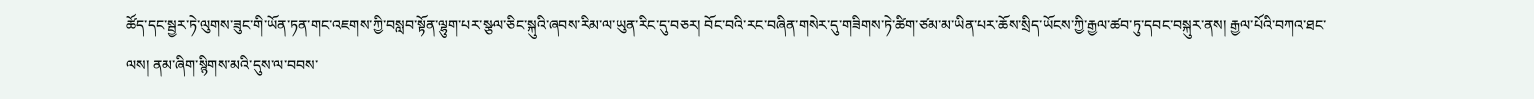ཚོད་དང་སྦྱར་ཏེ་ལུགས་ཟུང་གི་ཡོན་ཏན་གང་འཇགས་ཀྱི་བསླབ་སྟོན་ལྷུག་པར་སྩལ་ཅིང་སྐུའི་ཞབས་རིམ་ལ་ཡུན་རིང་དུ་བཅར། བོང་བའི་རང་བཞིན་གསེར་དུ་གཟིགས་ཏེ་ཚིག་ཙམ་མ་ཡིན་པར་ཆོས་སྲིད་ཡོངས་ཀྱི་རྒྱལ་ཚབ་ཏུ་དབང་བསྐུར་ནས། རྒྱལ་པོའི་བཀའ་ཐང་ལས། ནམ་ཞིག་སྙིགས་མའི་དུས་ལ་བབས་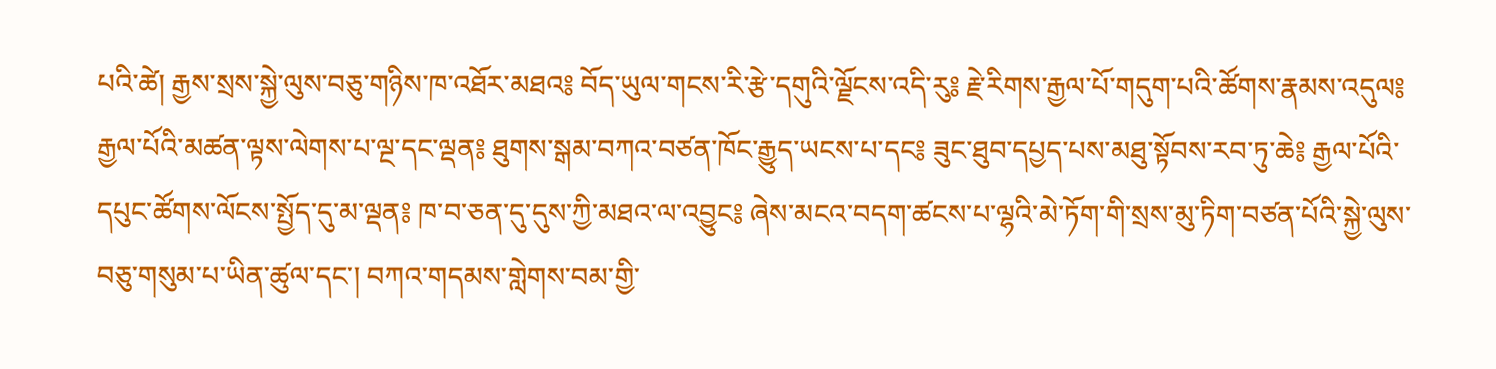པའི་ཚེ། རྒྱས་སྲས་སྐྱེ་ལུས་བཅུ་གཉིས་ཁ་འཐོར་མཐའ༔ བོད་ཡུལ་གངས་རི་རྩེ་དགུའི་ལྗོངས་འདི་རུ༔ རྗེ་རིགས་རྒྱལ་པོ་གདུག་པའི་ཚོགས་རྣམས་འདུལ༔ རྒྱལ་པོའི་མཚན་ལྟས་ལེགས་པ་ལྔ་དང་ལྡན༔ ཐུགས་སྒམ་བཀའ་བཙན་ཁོང་རྒྱུད་ཡངས་པ་དང༔ ཟུང་ཐུབ་དཔྱད་པས་མཐུ་སྟོབས་རབ་ཏུ་ཆེ༔ རྒྱལ་པོའི་དཔུང་ཚོགས་ལོངས་སྤྱོད་དུ་མ་ལྡན༔ ཁ་བ་ཅན་དུ་དུས་ཀྱི་མཐའ་ལ་འབྱུང༔ ཞེས་མངའ་བདག་ཚངས་པ་ལྷའི་མེ་ཏོག་གི་སྲས་མུ་ཏིག་བཙན་པོའི་སྐྱེ་ལུས་བཅུ་གསུམ་པ་ཡིན་ཚུལ་དང་། བཀའ་གདམས་གླེགས་བམ་གྱི་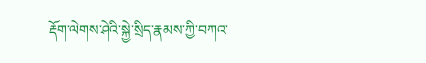རྡོག་ལེགས་ཤེའི་སྐྱེ་སྲིད་རྣམས་ཀྱི་བཀའ་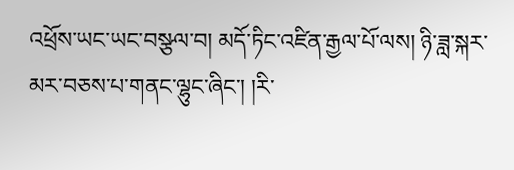འཕྲོས་ཡང་ཡང་བསྩལ་བ། མདོ་ཏིང་འཛིན་རྒྱལ་པོ་ལས། ཉི་ཟླ་སྐར་མར་བཅས་པ་གནང་ལྷུང་ཞིང་། །རི་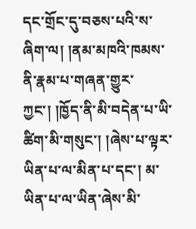དང་གྲོང་དུ་བཅས་པའི་ས་ཞིག་ལ། །ནམ་མཁའི་ཁམས་ནི་རྣམ་པ་གཞན་གྱུར་ཀྱང་། །ཁྱོད་ནི་མི་བདེན་པ་ཡི་ཚིག་མི་གསུང་། །ཞེས་པ་ལྟར་ཡིན་པ་ལ་མིན་པ་དང་། མ་ཡིན་པ་ལ་ཡིན་ཞེས་མི་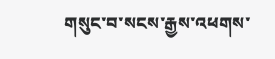གསུང་བ་སངས་རྒྱས་འཕགས་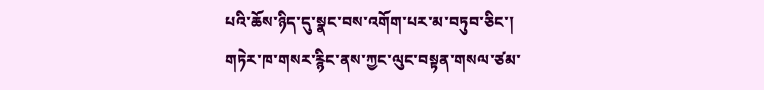པའི་ཆོས་ཉིད་དུ་སྣང་བས་འགོག་པར་མ་བཏུབ་ཅིང་། གཏེར་ཁ་གསར་རྙིང་ནས་ཀྱང་ལུང་བསྟན་གསལ་ཙམ་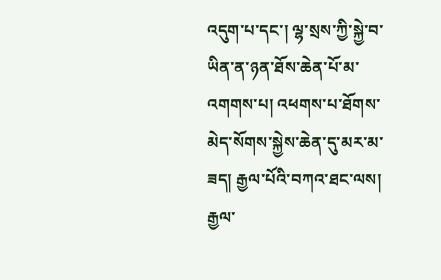འདུག་པ་དང་། ལྷ་སྲས་ཀྱི་སྐྱེ་བ་ཡིན་ན་ཉན་ཐོས་ཆེན་པོ་མ་འགགས་པ། འཕགས་པ་ཐོགས་མེད་སོགས་སྐྱེས་ཆེན་དུ་མར་མ་ཟད། རྒྱལ་པོའི་བཀའ་ཐང་ལས། རྒྱལ་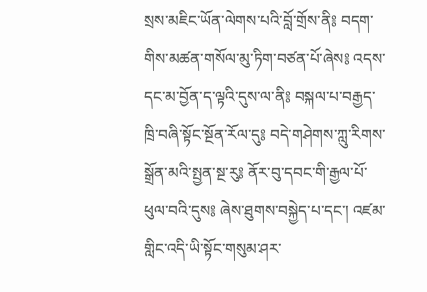སྲས་མཇིང་ཡོན་ལེགས་པའི་བློ་གྲོས་ནི༔ བདག་གིས་མཚན་གསོལ་མུ་ཏིག་བཙན་པོ་ཞེས༔ འདས་དང་མ་བྱོན་ད་ལྟའི་དུས་ལ་ནི༔ བསྐལ་པ་བརྒྱད་ཁྲི་བཞི་སྟོང་སྔོན་རོལ་དུ༔ བདེ་གཤེགས་ཀླུ་རིགས་སྒྲོན་མའི་སྤྱན་སྔ་རུ༔ ནོར་བུ་དབང་གི་རྒྱལ་པོ་ཕུལ་བའི་དུས༔ ཞེས་ཐུགས་བསྐྱེད་པ་དང་། འཛམ་གླིང་འདི་ཡི་སྟོང་གསུམ་ཤར་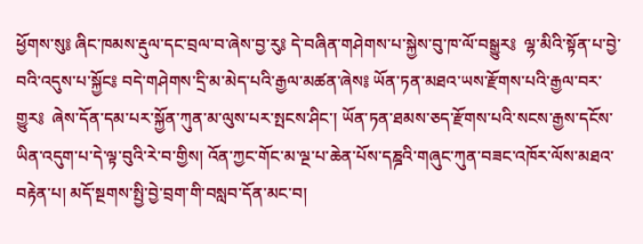ཕྱོགས་སུ༔ ཞིང་ཁམས་རྡུལ་དང་བྲལ་བ་ཞེས་བྱ་རུ༔ དེ་བཞིན་གཤེགས་པ་སྐྱེས་བུ་ཁ་ལོ་བསྒྱུར༔  ལྷ་མིའི་སྟོན་པ་བྱེ་བའི་འདུས་པ་སྐྱོང༔ བདེ་གཤེགས་དྲི་མ་མེད་པའི་རྒྱལ་མཚན་ཞེས༔ ཡོན་ཏན་མཐའ་ཡས་རྫོགས་པའི་རྒྱལ་བར་གྱུར༔  ཞེས་དོན་དམ་པར་སྐྱོན་ཀུན་མ་ལུས་པར་སྤངས་ཤིང་། ཡོན་ཏན་ཐམས་ཅད་རྫོགས་པའི་སངས་རྒྱས་དངོས་ཡིན་འདུག་པ་དེ་ལྟ་བུའི་རེ་བ་གྱིས། འོན་ཀྱང་གོང་མ་ལྔ་པ་ཆེན་པོས་དཎྜའི་གཞུང་ཀུན་བཟང་འཁོར་ལོས་མཐའ་བརྟེན་པ། མདོ་སྔགས་སྤྱི་བྱེ་བྲག་གི་བསླབ་དོན་མང་བ།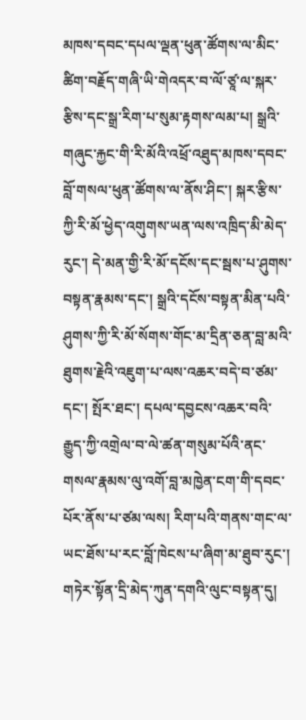མཁས་དབང་དཔལ་ལྡན་ཕུན་ཚོགས་ལ་མིང་ཚིག་བརྗོད་གཞི་ཡི་གེའདར་བ་ལོ་ཙཱ་ལ་སྐར་རྩིས་དང་སྒྲ་རིག་པ་སུམ་རྟགས་ལམ་པ། སྒྲའི་གཞུང་རྐྱང་གི་རི་མོའི་འཕྲོ་འཐུད་མཁས་དབང་བློ་གསལ་ཕུན་ཚོགས་ལ་ནོས་ཤིང་། སྐར་རྩིས་ཀྱི་རི་མོ་ཕྱེད་འགུགས་ཡན་ལས་འཁྲིད་མི་མེད་རུང་། དེ་མན་གྱི་རི་མོ་དངོས་དང་སྦས་པ་ཤུགས་བསྟན་རྣམས་དང་། སྒྲའི་དངོས་བསྟན་མིན་པའི་ཤུགས་ཀྱི་རི་མོ་སོགས་གོང་མ་དྲིན་ཅན་བླ་མའི་ཐུགས་རྗེའི་འཇུག་པ་ལས་འཆར་བདེ་བ་ཙམ་དང་། སྤོར་ཐང་། དཔལ་དབྱངས་འཆར་བའི་རྒྱུད་ཀྱི་འགྲེལ་བ་ལེ་ཚན་གསུམ་པོའི་ནང་གསལ་རྣམས་ལུ་འགོ་བླ་མཁྱེན་ངག་གི་དབང་པོར་ནོས་པ་ཙམ་ལས། རིག་པའི་གནས་གང་ལ་ཡང་ཐོས་པ་རང་བློ་ཁེངས་པ་ཞིག་མ་ཐུབ་རུང་། གཏེར་སྟོན་དྲི་མེད་ཀུན་དགའི་ལུང་བསྟན་དུ།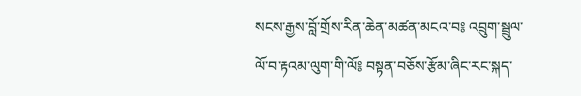སངས་རྒྱས་བློ་གྲོས་རིན་ཆེན་མཚན་མངའ་བ༔ འབྲུག་སྦྲུལ་ལོ་བ་རྟའམ་ལུག་གི་ལོ༔ བསྟན་བཅོས་རྩོམ་ཞིང་རང་སྐད་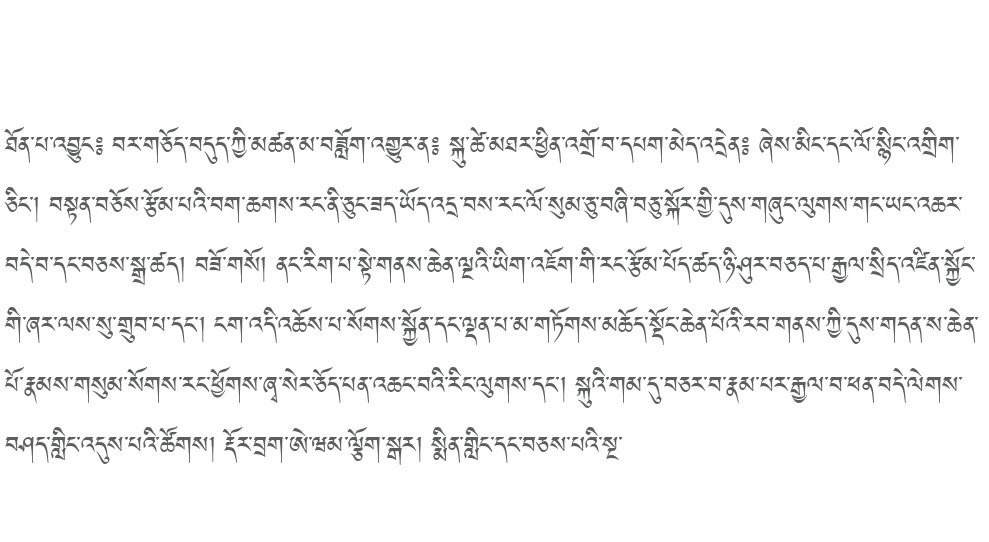ཐོན་པ་འབྱུང༔ བར་གཅོད་བདུད་ཀྱི་མཚན་མ་བཟློག་འགྱུར་ན༔ སྐུ་ཚེ་མཐར་ཕྱིན་འགྲོ་བ་དཔག་མེད་འདྲེན༔ ཞེས་མིང་དང་ལོ་སྙིང་འགྲིག་ཅིང་། བསྟན་བཅོས་རྩོམ་པའི་བག་ཆགས་རང་ནི་ཅུང་ཟད་ཡོད་འདྲ་བས་རང་ལོ་སུམ་ཅུ་བཞི་བཅུ་སྐོར་གྱི་དུས་གཞུང་ལུགས་གང་ཡང་འཆར་བདེ་བ་དང་བཅས་སྒྲ་ཚད། བཟོ་གསོ། ནང་རིག་པ་སྟེ་གནས་ཆེན་ལྔའི་ཡིག་འཇོག་གི་རང་རྩོམ་པོད་ཚད་ཉི་ཤུར་བཅད་པ་རྒྱལ་སྲིད་འཛིན་སྐྱོང་གི་ཞར་ལས་སུ་གྲུབ་པ་དང་། ངག་འདི་འཆོས་པ་སོགས་སྐྱོན་དང་ལྡན་པ་མ་གཏོགས་མཆོད་སྡོང་ཆེན་པོའི་རབ་གནས་ཀྱི་དུས་གདན་ས་ཆེན་པོ་རྣམས་གསུམ་སོགས་རང་ཕྱོགས་ཞྭ་སེར་ཅོད་པན་འཆང་བའི་རིང་ལུགས་དང་། སྐུའི་གམ་དུ་བཅར་བ་རྣམ་པར་རྒྱལ་བ་ཕན་བདེ་ལེགས་བཤད་གླིང་འདུས་པའི་ཚོགས། རྡོར་བྲག་ཨེ་ཝམ་ལྕོག་སྒར། སྨིན་གླིང་དང་བཅས་པའི་སྔ་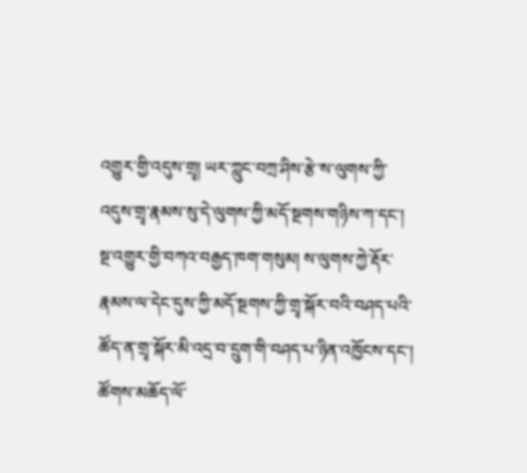འགྱུར་གྱི་འདུས་གྲྭ། ཡར་ཀླུང་བཀྲ་ཤིས་རྩེ་ས་ལུགས་ཀྱི་འདུས་གྲྭ་རྣམས་སུ་དེ་ལུགས་ཀྱི་མདོ་སྔགས་གཉིས་ཀ་དང་། སྔ་འགྱུར་གྱི་བཀའ་བརྒྱད་ཁག་གསུམ། ས་ལུགས་ཀྱེ་རྡོར་རྣམས་ལ་དེང་དུས་ཀྱི་མདོ་སྔགས་ཀྱི་གྲྭ་སྐོར་བའི་བཤད་པའི་ཚོད་ན་གྲྭ་སྐོར་མི་འདྲ་བ་དྲུག་གི་བཤད་པ་ཉིན་འཁྱོངས་དང་། ཚོགས་མཆོད་ལོ་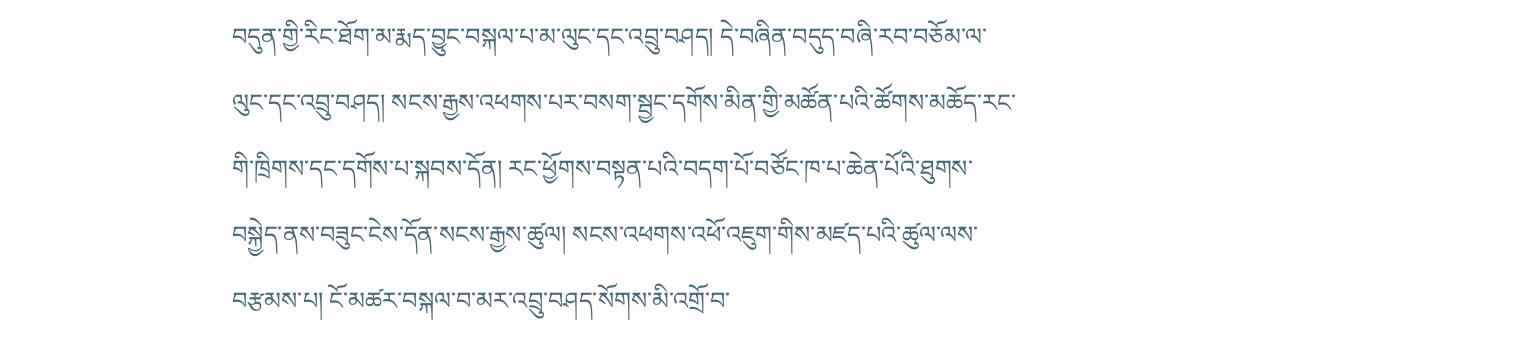བདུན་གྱི་རིང་ཐོག་མ་རྨད་བྱུང་བསྐལ་པ་མ་ལུང་དང་འབྲུ་བཤད། དེ་བཞིན་བདུད་བཞི་རབ་བཅོམ་ལ་ལུང་དང་འབྲུ་བཤད། སངས་རྒྱས་འཕགས་པར་བསག་སྦྱང་དགོས་མིན་གྱི་མཚོན་པའི་ཚོགས་མཆོད་རང་གི་ཁྲིགས་དང་དགོས་པ་སྐབས་དོན། རང་ཕྱོགས་བསྟན་པའི་བདག་པོ་བཙོང་ཁ་པ་ཆེན་པོའི་ཐུགས་བསྐྱེད་ནས་བཟུང་ངེས་དོན་སངས་རྒྱས་ཚུལ། སངས་འཕགས་འཕོ་འཇུག་གིས་མཛད་པའི་ཚུལ་ལས་བརྩམས་པ། ངོ་མཚར་བསྐལ་བ་མར་འབྲུ་བཤད་སོགས་མི་འགྲོ་བ་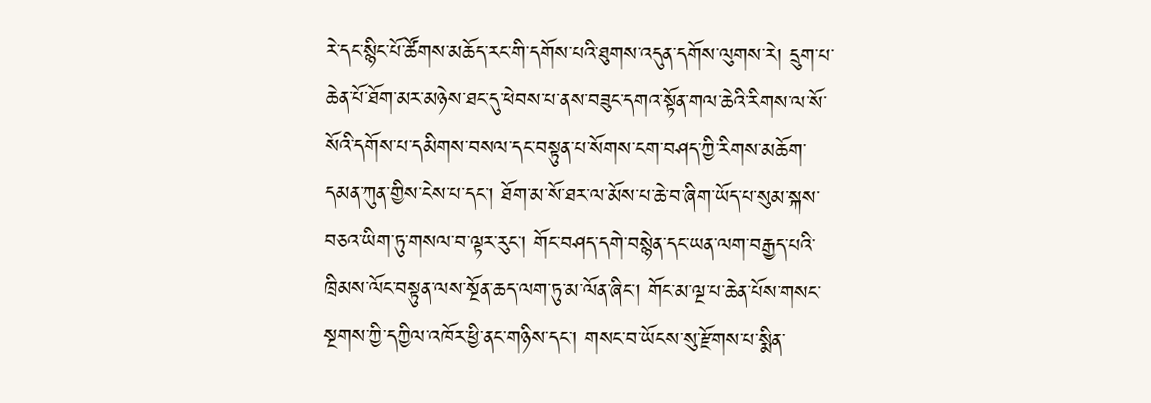རེ་དང་སྙིང་པོ་ཚོགས་མཆོད་རང་གི་དགོས་པའི་ཐུགས་འདུན་དགོས་ལུགས་རེ། དྲུག་པ་ཆེན་པོ་ཐོག་མར་མཉེས་ཐང་དུ་ཕེབས་པ་ནས་བཟུང་དགའ་སྟོན་གལ་ཆེའི་རིགས་ལ་སོ་སོའི་དགོས་པ་དམིགས་བསལ་དང་བསྟུན་པ་སོགས་ངག་བཤད་ཀྱི་རིགས་མཆོག་དམན་ཀུན་གྱིས་ངེས་པ་དང་། ཐོག་མ་སོ་ཐར་ལ་མོས་པ་ཆེ་བ་ཞིག་ཡོད་པ་སུམ་སྐས་བཅའ་ཡིག་ཏུ་གསལ་བ་ལྟར་རུང་། གོང་བཤད་དགེ་བསྙེན་དང་ཡན་ལག་བརྒྱད་པའི་ཁྲིམས་ལོང་བསྟུན་ལས་སྔོན་ཆད་ལག་ཏུ་མ་ལོན་ཞིང་། གོང་མ་ལྔ་པ་ཆེན་པོས་གསང་སྔགས་ཀྱི་དཀྱིལ་འཁོར་ཕྱི་ནང་གཉིས་དང་། གསང་བ་ཡོངས་སུ་རྫོགས་པ་སྨིན་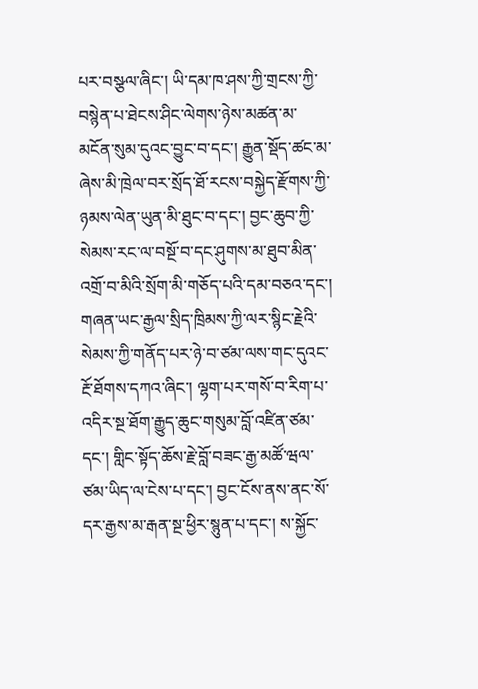པར་བསྩལ་ཞིང་། ཡི་དམ་ཁ་ཤས་ཀྱི་གྲངས་ཀྱི་བསྙེན་པ་ཐེངས་ཤིང་ལེགས་ཉེས་མཚན་མ་མངོན་སུམ་དུའང་བྱུང་བ་དང་། རྒྱུན་སྡོད་ཚང་མ་ཞེས་མི་ཁྲེལ་བར་སྲོད་ཐོ་རངས་བསྐྱེད་རྫོགས་ཀྱི་ཉམས་ལེན་ཡུན་མི་ཐུང་བ་དང་། བྱང་ཆུབ་ཀྱི་སེམས་རང་ལ་བསྔོ་བ་དང་ཤུགས་མ་ཐུབ་མིན་འགྲོ་བ་མིའི་སྲོག་མི་གཅོད་པའི་དམ་བཅའ་དང་། གཞན་ཡང་རྒྱལ་སྲིད་ཁྲིམས་ཀྱི་ལར་སྙིང་རྗེའི་སེམས་ཀྱི་གནོད་པར་ཉེ་བ་ཙམ་ལས་གང་དུའང་རྔོ་ཐོགས་དཀའ་ཞིང་། ལྷག་པར་གསོ་བ་རིག་པ་འདིར་སྔ་ཐོག་རྒྱུད་ཆུང་གསུམ་བློ་འཛིན་ཙམ་དང་། གླིང་སྟོད་ཆོས་རྗེ་བློ་བཟང་རྒྱ་མཚོ་ཝལ་ཙམ་ཡིད་ལ་ངེས་པ་དང་། བྱང་ངོས་ནས་ནང་སོ་དར་རྒྱས་མ་རྒན་སྔ་ཕྱིར་སྙུན་པ་དང་། ས་སྐྱོང་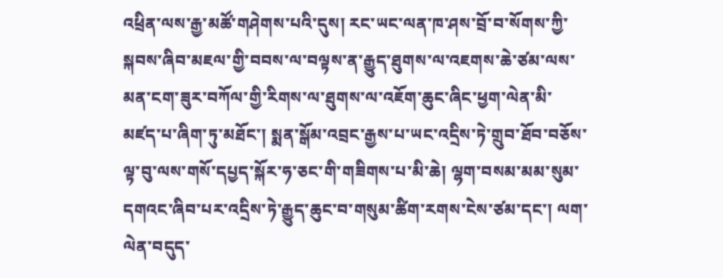འཕྲིན་ལས་རྒྱ་མཚོ་གཤེགས་པའི་དུས། རང་ཡང་ལན་ཁ་ཤས་བྲོ་བ་སོགས་ཀྱི་སྐབས་ཞིབ་མཇལ་གྱི་བབས་ལ་བལྟས་ན་རྒྱུད་ཐུགས་ལ་འཇགས་ཆེ་ཙམ་ལས་མན་ངག་ཟུར་བཀོལ་གྱི་རིགས་ལ་ཐུགས་ལ་འཇོག་ཆུང་ཞིང་ཕྱག་ལེན་མི་མཛད་པ་ཞིག་ཏུ་མཐོང་། སྨན་སྒོམ་འབྲང་རྒྱས་པ་ཡང་འདྲིས་ཏེ་གྲུབ་ཐོབ་བཅོས་ལྟ་བུ་ལས་གསོ་དཔྱད་སྐོར་ཧ་ཅང་གི་གཟིགས་པ་མི་ཆེ། ལྷག་བསམ་མམ་སུམ་དགའང་ཞིབ་པར་འདྲིས་ཏེ་རྒྱུད་ཆུང་བ་གསུམ་ཚིག་རགས་ངེས་ཙམ་དང་། ལག་ལེན་བདུད་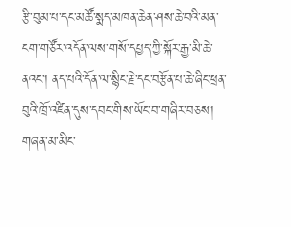རྩི་བུམ་པ་དང་མཚོ་སྨད་མཁན་ཆེན་ཤས་ཆེ་བའི་མན་ངག་གཙོར་འདོན་ལས་གསོ་དཔྱད་ཀྱི་སྐོར་རྒྱ་མི་ཆེ་ནའང་། ནད་པའི་དོན་ལ་སྙིང་རྗེ་དང་བརྩོན་པ་ཆེ་ཞིང་ཕྲན་བུའི་ཁྲོ་འཛིན་དུས་དབང་གིས་ཡོང་བ་གཞིར་བཅས། གཞན་མ་མིང་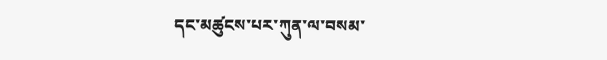དང་མཚུངས་པར་ཀུན་ལ་བསམ་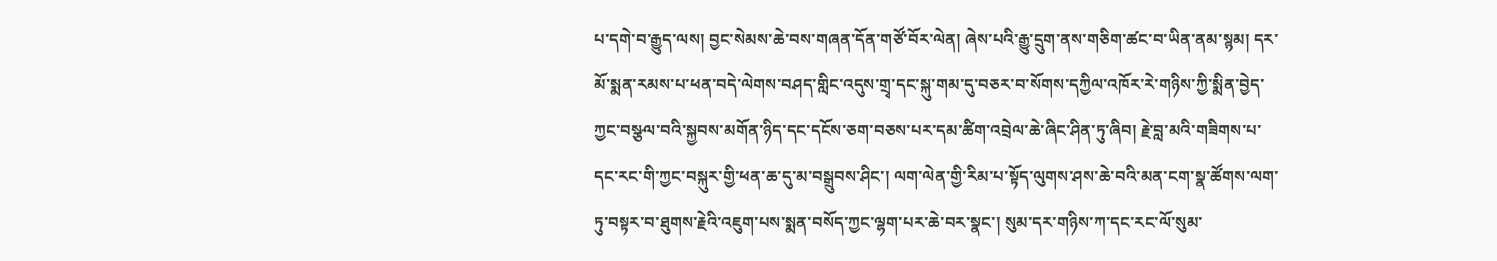པ་དགེ་བ་རྒྱུད་ལས། བྱང་སེམས་ཆེ་བས་གཞན་དོན་གཙོ་བོར་ལེན། ཞེས་པའི་རྒྱུ་དྲུག་ནས་གཅིག་ཚང་བ་ཡིན་ནམ་སྙམ། དར་མོ་སྨན་རམས་པ་ཕན་བདེ་ལེགས་བཤད་གླིང་འདུས་གྲྭ་དང་སྐུ་གམ་དུ་བཅར་བ་སོགས་དཀྱིལ་འཁོར་རེ་གཉིས་ཀྱི་སྨིན་བྱེད་ཀྱང་བསྩལ་བའི་སྐྱབས་མགོན་ཉིད་དང་དངོས་ཅག་བཅས་པར་དམ་ཚིག་འབྲེལ་ཆེ་ཞིང་ཤིན་ཏུ་ཞིབ། རྗེ་བླ་མའི་གཟིགས་པ་དང་རང་གི་ཀྱང་བསྐུར་གྱི་ཕན་ཆ་དུ་མ་བསྒྲུབས་ཤིང་། ལག་ལེན་གྱི་རིམ་པ་སྟོད་ལུགས་ཤས་ཆེ་བའི་མན་ངག་སྣ་ཚོགས་ལག་ཏུ་བསྟར་བ་ཐུགས་རྗེའི་འཇུག་པས་སྨན་བསོད་ཀྱང་ལྷག་པར་ཆེ་བར་སྣང་། སུམ་དར་གཉིས་ཀ་དང་རང་ལོ་སུམ་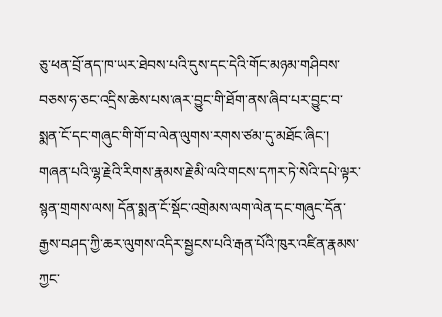ཅུ་ཕན་བྲོ་ནད་ཁ་ཡར་ཐེབས་པའི་དུས་དང་དེའི་གོང་མཉམ་གཤིབས་བཅས་ཧ་ཅང་འདྲིས་ཆེས་པས་ཞར་བྱུང་གི་ཐོག་ནས་ཞིབ་པར་བྱུང་བ་སྨན་ངོ་དང་གཞུང་གི་གོ་བ་ལེན་ལུགས་རགས་ཙམ་དུ་མཐོང་ཞིང་། གཞན་པའི་ལྷ་རྗེའི་རིགས་རྣམས་རྗེ་མི་ལའི་གངས་དཀར་ཏེ་སེའི་དཔེ་ལྟར་སྙན་གྲགས་ལས། དོན་སྨན་ངོ་སྡོང་འགྲེམས་ལག་ལེན་དང་གཞུང་དོན་རྒྱས་བཤད་ཀྱི་ཆར་ལུགས་འདིར་སྦྱངས་པའི་རྒན་པོའི་ཁུར་འཛིན་རྣམས་ཀྱང་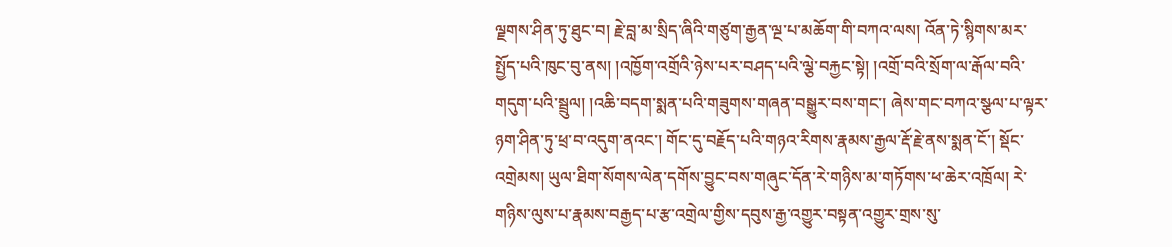ལྗགས་ཤིན་ཏུ་ཐུང་བ། རྗེ་བླ་མ་སྲིད་ཞིའི་གཙུག་རྒྱན་ལྔ་པ་མཆོག་གི་བཀའ་ལས། འོན་ཏེ་སྙིགས་མར་སྤྱོད་པའི་ཁུང་བུ་ནས། །འཁྱོག་འགྲོའི་ཉེས་པར་བཤད་པའི་ལྕེ་བརྐྱང་སྟེ། །འགྲོ་བའི་སྲོག་ལ་རྒོལ་བའི་གདུག་པའི་སྦྲུལ། །འཆི་བདག་སྨན་པའི་གཟུགས་གཞན་བསྒྱུར་བས་གང་། ཞེས་གང་བཀའ་སྩལ་པ་ལྟར་ཉག་ཤིན་ཏུ་ཕྲ་བ་འདུག་ནའང་། གོང་དུ་བརྗོད་པའི་གཉའ་རིགས་རྣམས་རྒྱལ་རྡོ་རྗེ་ནས་སྨན་ངོ་། སྡོང་འགྲེམས། ཡུལ་ཐིག་སོགས་ལེན་དགོས་བྱུང་བས་གཞུང་དོན་རེ་གཉིས་མ་གཏོགས་ཕ་ཆེར་འཁྲོལ། རེ་གཉིས་ལུས་པ་རྣམས་བརྒྱད་པ་རྩ་འགྲེལ་གྱིས་དབུས་རྒྱ་འགྱུར་བསྟན་འགྱུར་གྲས་སུ་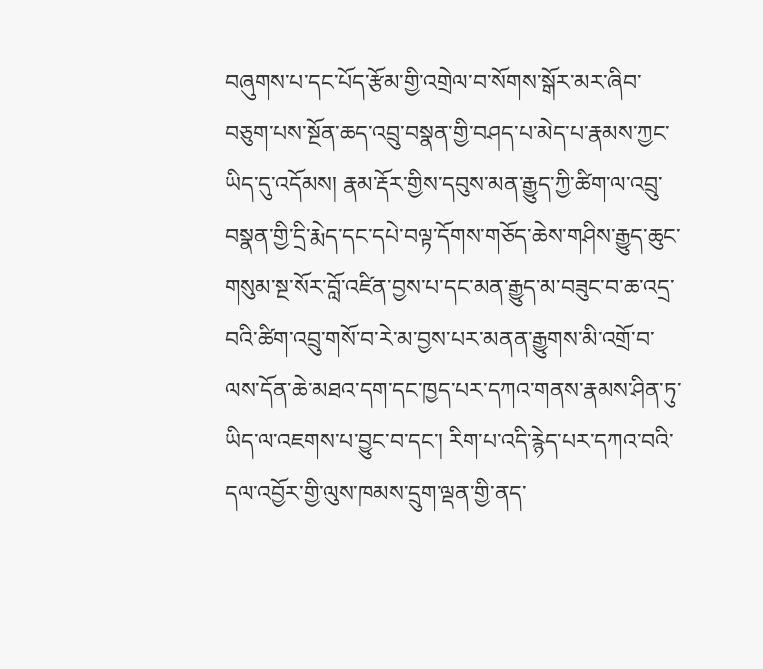བཞུགས་པ་དང་པོད་རྩོམ་གྱི་འགྲེལ་བ་སོགས་སྒོར་མར་ཞིབ་བཅུག་པས་སྔོན་ཆད་འབྲུ་བསྣན་གྱི་བཤད་པ་མེད་པ་རྣམས་ཀྱང་ཡིད་དུ་འདོམས། རྣམ་རྡོར་གྱིས་དབུས་མན་རྒྱུད་ཀྱི་ཚིག་ལ་འབྲུ་བསྣན་གྱི་དྲི་རྨེད་དང་དཔེ་བལྟ་དོགས་གཅོད་ཆེས་གཤིས་རྒྱུད་ཆུང་གསུམ་སྔ་སོར་བློ་འཛིན་བྱས་པ་དང་མན་རྒྱུད་མ་བཟུང་བ་ཆ་འདྲ་བའི་ཚིག་འབྲུ་གསོ་བ་རེ་མ་བྱས་པར་མནན་རྒྱུགས་མི་འགྲོ་བ་ལས་དོན་ཆེ་མཐའ་དག་དང་ཁྱད་པར་དཀའ་གནས་རྣམས་ཤིན་ཏུ་ཡིད་ལ་འཇགས་པ་བྱུང་བ་དང་། རིག་པ་འདི་རྙེད་པར་དཀའ་བའི་དལ་འབྱོར་གྱི་ལུས་ཁམས་དྲུག་ལྡན་གྱི་ནད་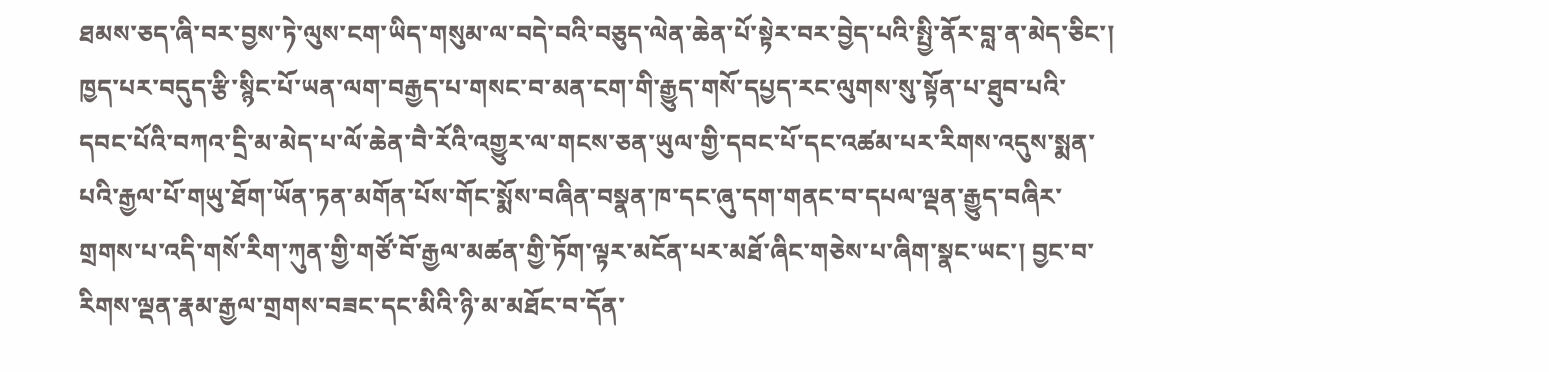ཐམས་ཅད་ཞི་བར་བྱས་ཏེ་ལུས་ངག་ཡིད་གསུམ་ལ་བདེ་བའི་བཅུད་ལེན་ཆེན་པོ་སྟེར་བར་བྱེད་པའི་སྤྱི་ནོར་བླ་ན་མེད་ཅིང་། ཁྱད་པར་བདུད་རྩི་སྙིང་པོ་ཡན་ལག་བརྒྱད་པ་གསང་བ་མན་ངག་གི་རྒྱུད་གསོ་དཔྱད་རང་ལུགས་སུ་སྟོན་པ་ཐུབ་པའི་དབང་པོའི་བཀའ་དྲི་མ་མེད་པ་ལོ་ཆེན་བཻ་རོའི་འགྱུར་ལ་གངས་ཅན་ཡུལ་གྱི་དབང་པོ་དང་འཚམ་པར་རིགས་འདུས་སྨན་པའི་རྒྱལ་པོ་གཡུ་ཐོག་ཡོན་ཏན་མགོན་པོས་གོང་སྨོས་བཞིན་བསྣན་ཁ་དང་ཞུ་དག་གནང་བ་དཔལ་ལྡན་རྒྱུད་བཞིར་གྲགས་པ་འདི་གསོ་རིག་ཀུན་གྱི་གཙོ་བོ་རྒྱལ་མཚན་གྱི་ཏོག་ལྟར་མངོན་པར་མཐོ་ཞིང་གཅེས་པ་ཞིག་སྣང་ཡང་། བྱང་བ་རིགས་ལྡན་རྣམ་རྒྱལ་གྲགས་བཟང་དང་མིའི་ཉི་མ་མཐོང་བ་དོན་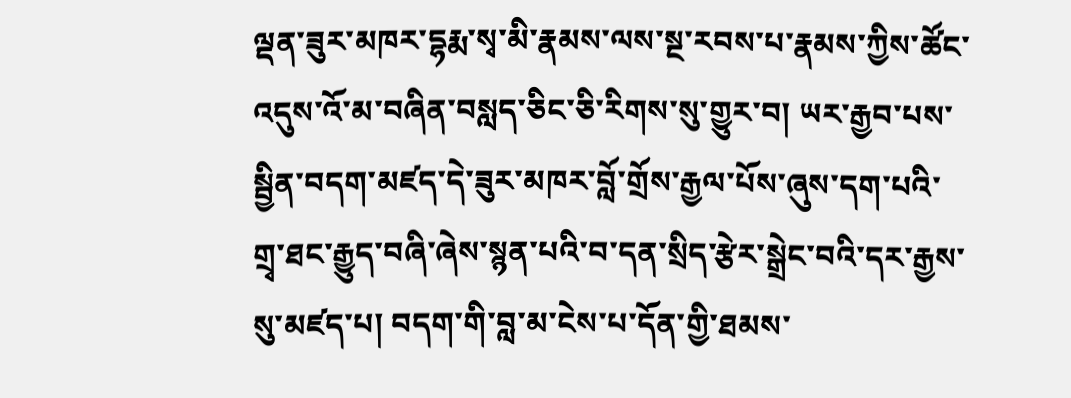ལྡན་ཟུར་མཁར་དྷརྨ་སྭ་མི་རྣམས་ལས་སྔ་རབས་པ་རྣམས་ཀྱིས་ཚོང་འདུས་འོ་མ་བཞིན་བསླད་ཅིང་ཅི་རིགས་སུ་གྱུར་བ། ཡར་རྒྱབ་པས་སྦྱིན་བདག་མཛད་དེ་ཟུར་མཁར་བློ་གྲོས་རྒྱལ་པོས་ཞུས་དག་པའི་གྲྭ་ཐང་རྒྱུད་བཞི་ཞེས་སྙན་པའི་བ་དན་སྲིད་རྩེར་སྒྲེང་བའི་དར་རྒྱས་སུ་མཛད་པ། བདག་གི་བླ་མ་ངེས་པ་དོན་གྱི་ཐམས་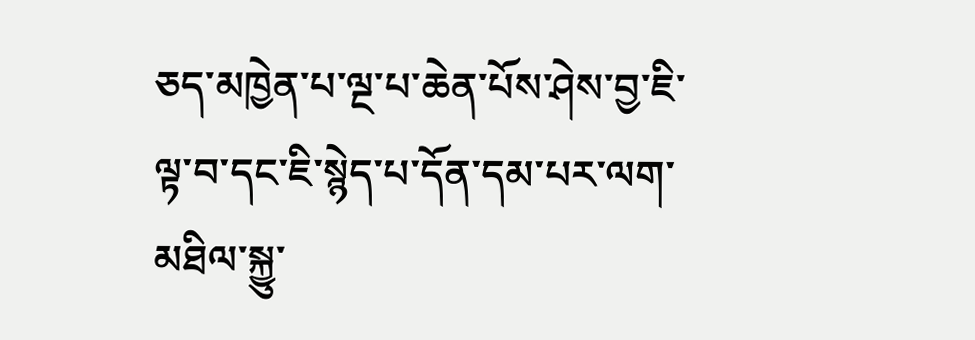ཅད་མཁྱེན་པ་ལྔ་པ་ཆེན་པོས་ཤེས་བྱ་ཇི་ལྟ་བ་དང་ཇི་སྙེད་པ་དོན་དམ་པར་ལག་མཐིལ་སྐྱུ་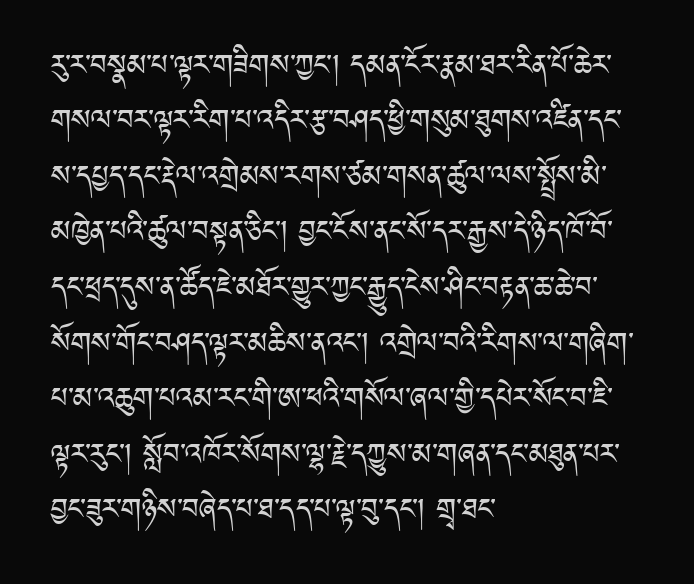རུ་ར་བསྣམ་པ་ལྟར་གཟིགས་ཀྱང་། དམན་ངོར་རྣམ་ཐར་རིན་པོ་ཆེར་གསལ་བར་ལྟར་རིག་པ་འདིར་རྩ་བཤད་ཕྱི་གསུམ་ཐུགས་འཛིན་དང་ས་དཔྱད་དང་རྡེལ་འགྲེམས་རགས་ཙམ་གསན་ཚུལ་ལས་སྤྲོས་མི་མཁྱེན་པའི་ཚུལ་བསྟན་ཅིང་། བྱང་ངོས་ནང་སོ་དར་རྒྱས་དེ་ཉིད་ཁོ་བོ་དང་ཕྲད་དུས་ན་ཚོད་ཇེ་མཐོར་གྱུར་ཀྱང་རྒྱུད་ངེས་ཤིང་བརྟན་ཆ་ཆེ་བ་སོགས་གོང་བཤད་ལྟར་མཆིས་ནའང་། འགྲེལ་བའི་རིགས་ལ་གཞིག་པ་མ་འཆུག་པའམ་རང་གི་ཨ་ཕའི་གསོལ་ཞལ་གྱི་དཔེར་སོང་བ་ཇི་ལྟར་རུང་། སློབ་འཁོར་སོགས་ལྷ་རྗེ་དཀྱུས་མ་གཞན་དང་མཐུན་པར་བྱང་ཟུར་གཉིས་བཞེད་པ་ཐ་དད་པ་ལྟ་བུ་དང་། གྲྭ་ཐང་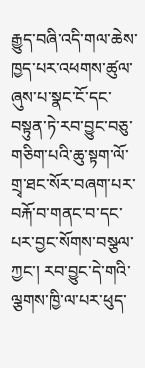རྒྱུད་བཞི་འདི་གལ་ཆེས་ཁྱད་པར་འཕགས་ཚུལ་ཞུས་པ་སྣང་ངོ་དང་བསྟུན་ཏེ་རབ་བྱུང་བཅུ་གཅིག་པའི་ཆུ་སྟག་ལོ་གྲྭ་ཐང་སོར་བཞག་པར་བརྐོ་བ་གནང་བ་དང་པར་བྱང་སོགས་བསྩལ་ཀྱང་། རབ་བྱུང་དེ་གའི་ལྕགས་ཁྱི་ལ་པར་ཕུད་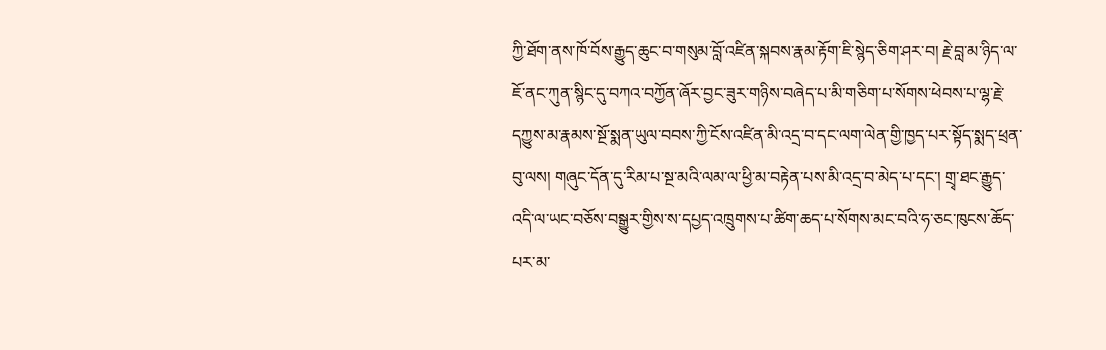ཀྱི་ཐོག་ནས་ཁོ་བོས་རྒྱུད་ཆུང་བ་གསུམ་བློ་འཛིན་སྐབས་རྣམ་རྟོག་ཇི་སྙེད་ཅིག་ཤར་བ། རྗེ་བླ་མ་ཉིད་ལ་ཇོ་ནང་ཀུན་སྙིང་དུ་བཀའ་བཀྱོན་ཞོར་བྱང་ཟུར་གཉིས་བཞེད་པ་མི་གཅིག་པ་སོགས་ཕེབས་པ་ལྷ་རྗེ་དཀྱུས་མ་རྣམས་སྔོ་སྨན་ཡུལ་བབས་ཀྱི་ངོས་འཛིན་མི་འདྲ་བ་དང་ལག་ལེན་གྱི་ཁྱད་པར་སྟོད་སྨད་ཕྲན་བུ་ལས། གཞུང་དོན་དུ་རིམ་པ་སྔ་མའི་ལམ་ལ་ཕྱི་མ་བརྟེན་པས་མི་འདྲ་བ་མེད་པ་དང་། གྲྭ་ཐང་རྒྱུད་འདི་ལ་ཡང་བཅོས་བསྒྱུར་གྱིས་ས་དཔྱད་འཁྲུགས་པ་ཚིག་ཆད་པ་སོགས་མང་བའི་ཧ་ཅང་ཁུངས་ཆོད་པར་མ་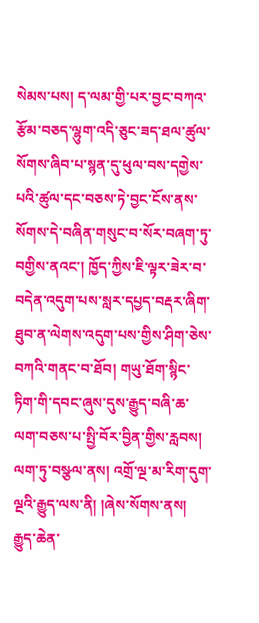སེམས་པས། ད་ལམ་གྱི་པར་བྱང་བཀའ་རྩོམ་བཅད་ལྷུག་འདི་ཅུང་ཟད་ཐལ་ཚུལ་སོགས་ཞིབ་པ་སྙན་དུ་ཕུལ་བས་དགྱེས་པའི་ཚུལ་དང་བཅས་ཏེ་བྱང་ངོས་ནས་སོགས་དེ་བཞིན་གསུང་བ་སོར་བཞག་ཏུ་བགྱིས་ནའང་། ཁྱོད་ཀྱིས་ཇི་ལྟར་ཟེར་བ་བདེན་འདུག་པས་སླར་དཔྱད་བརྡར་ཞིག་ཐུབ་ན་ལེགས་འདུག་པས་གྱིས་ཤིག་ཅེས་བཀའི་གནང་བ་ཐོབ། གཡུ་ཐོག་སྙིང་ཏིག་གི་དབང་ཞུས་དུས་རྒྱུད་བཞི་ཆ་ལག་བཅས་པ་སྤྱི་བོར་བྱིན་གྱིས་རླབས། ལག་ཏུ་བསྩལ་ནས། འགྲོ་ལྔ་མ་རིག་དུག་ལྔའི་རྒྱུད་ལས་ནི། །ཞེས་སོགས་ནས། རྒྱུད་ཆེན་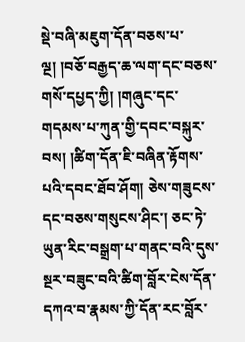སྡེ་བཞི་མཇུག་དོན་བཅས་པ་ལྔ། །བཅོ་བརྒྱད་ཆ་ལག་དང་བཅས་གསོ་དཔྱད་ཀྱི། །གཞུང་དང་གདམས་པ་ཀུན་གྱི་དབང་བསྐུར་བས། །ཚིག་དོན་ཇི་བཞིན་རྟོགས་པའི་དབང་ཐོབ་ཤོག། ཅེས་གཟུངས་དང་བཅས་གསུངས་ཤིང་། ཅང་ཏེ་ཡུན་རིང་བསྒྲག་པ་གནང་བའི་དུས་སྔར་བཟུང་བའི་ཚིག་བློར་ངེས་དོན་དཀའ་བ་རྣམས་ཀྱི་དོན་རང་བློར་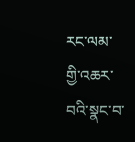རང་ལམ་གྱི་འཆར་བའི་སྣང་བ་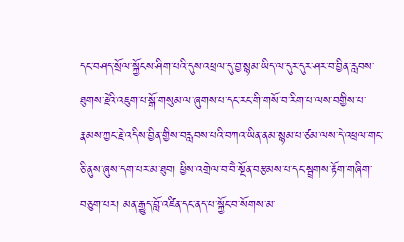དང་བཤད་སྲོལ་སྐྱོངས་ཤིག་པའི་དུས་འཕྲལ་དུ་བྱ་སྙམ་ཡིད་ལ་དུར་དུར་ཤར་བ་བྱིན་རླབས་ཐུགས་རྗེའི་འཇུག་པ་སྒོ་གསུམ་ལ་ཞུགས་པ་དང་རང་གི་གསོ་བ་རིག་པ་ལས་བགྱིས་པ་རྣམས་ཀྱང་རྗེ་འདིས་བྱིན་གྱིས་བརླབས་པའི་བཀའ་ཡིན་ནམ་སྙམ་པ་ཙམ་ལས་དེ་འཕྲལ་གང་ཅི་ནུས་ཞུས་དག་པར་མ་ཐུབ། ཕྱིས་འགྲེལ་བ་བཻ་སྔོན་བརྩམས་པ་དང་སྦྲགས་རྟོག་གཞིག་བཅུག་པར། མན་རྒྱུད་བློ་འཛིན་དང་ནད་པ་སྐྱོང་བ་སོགས་མ་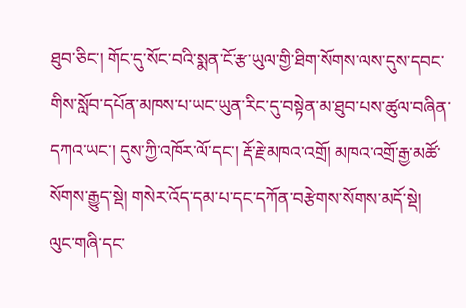ཐུབ་ཅིང་། གོང་དུ་སོང་བའི་སྨན་ངོ་རྩ་ཡུལ་གྱི་ཐིག་སོགས་ལས་དུས་དབང་གིས་སློབ་དཔོན་མཁས་པ་ཡང་ཡུན་རིང་དུ་བསྟེན་མ་ཐུབ་པས་ཚུལ་བཞིན་དཀའ་ཡང་། དུས་ཀྱི་འཁོར་ལོ་དང་། རྡོ་རྗེ་མཁའ་འགྲོ། མཁའ་འགྲོ་རྒྱ་མཚོ་སོགས་རྒྱུད་སྡེ། གསེར་འོད་དམ་པ་དང་དཀོན་བརྩེགས་སོགས་མདོ་སྡེ། ལུང་གཞི་དང་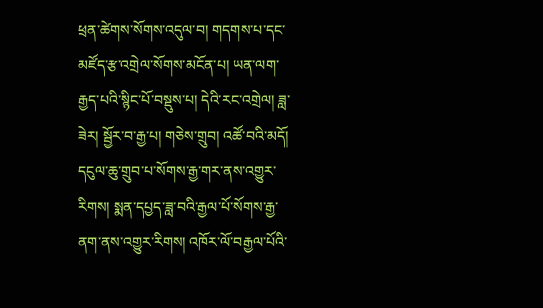ཕྲན་ཚེགས་སོགས་འདུལ་བ། གདགས་པ་དང་མཛོད་རྩ་འགྲེལ་སོགས་མངོན་པ། ཡན་ལག་རྒྱད་པའི་སྙིང་པོ་བསྡུས་པ། དེའི་རང་འགྲེལ། ཟླ་ཟེར། སྦྱོར་བ་རྒྱ་པ། གཅེས་གྲུབ། འཚོ་བའི་མདོ། དངུལ་ཆུ་གྲུབ་པ་སོགས་རྒྱ་གར་ནས་འགྱུར་རིགས། སྨན་དཔྱད་ཟླ་བའི་རྒྱལ་པོ་སོགས་རྒྱ་ནག་ནས་འགྱུར་རིགས། འཁོར་ལོ་བརྒྱལ་པོའི་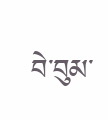བེ་བུམ་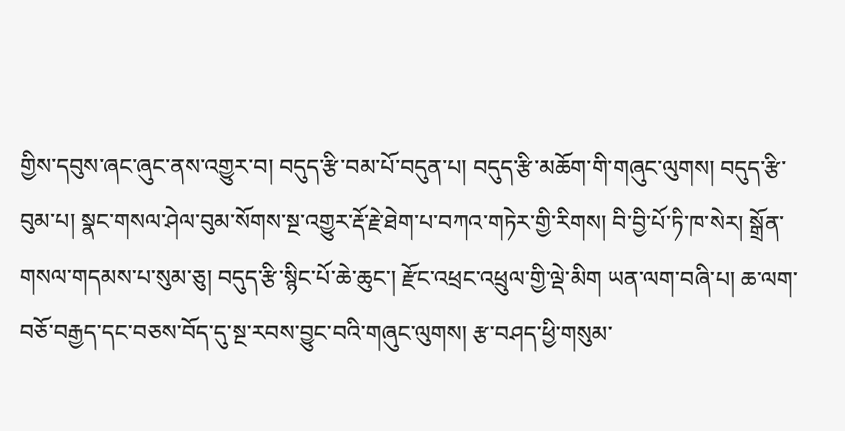གྱིས་དབུས་ཞང་ཞུང་ནས་འགྱུར་བ། བདུད་རྩི་བམ་པོ་བདུན་པ། བདུད་རྩི་མཆོག་གི་གཞུང་ལུགས། བདུད་རྩི་བུམ་པ། སྣང་གསལ་ཤེལ་བུམ་སོགས་སྔ་འགྱུར་རྡོ་རྗེ་ཐེག་པ་བཀའ་གཏེར་གྱི་རིགས། བི་བྱི་པོ་ཏི་ཁ་སེར། སྒྲོན་གསལ་གདམས་པ་སུམ་ཅུ། བདུད་རྩི་སྙིང་པོ་ཆེ་ཆུང་། རྫོང་འཕྲང་འཕྲུལ་གྱི་ལྡེ་མིག ཡན་ལག་བཞི་པ། ཆ་ལག་བཅོ་བརྒྱད་དང་བཅས་བོད་དུ་སྔ་རབས་བྱུང་བའི་གཞུང་ལུགས། རྩ་བཤད་ཕྱི་གསུམ་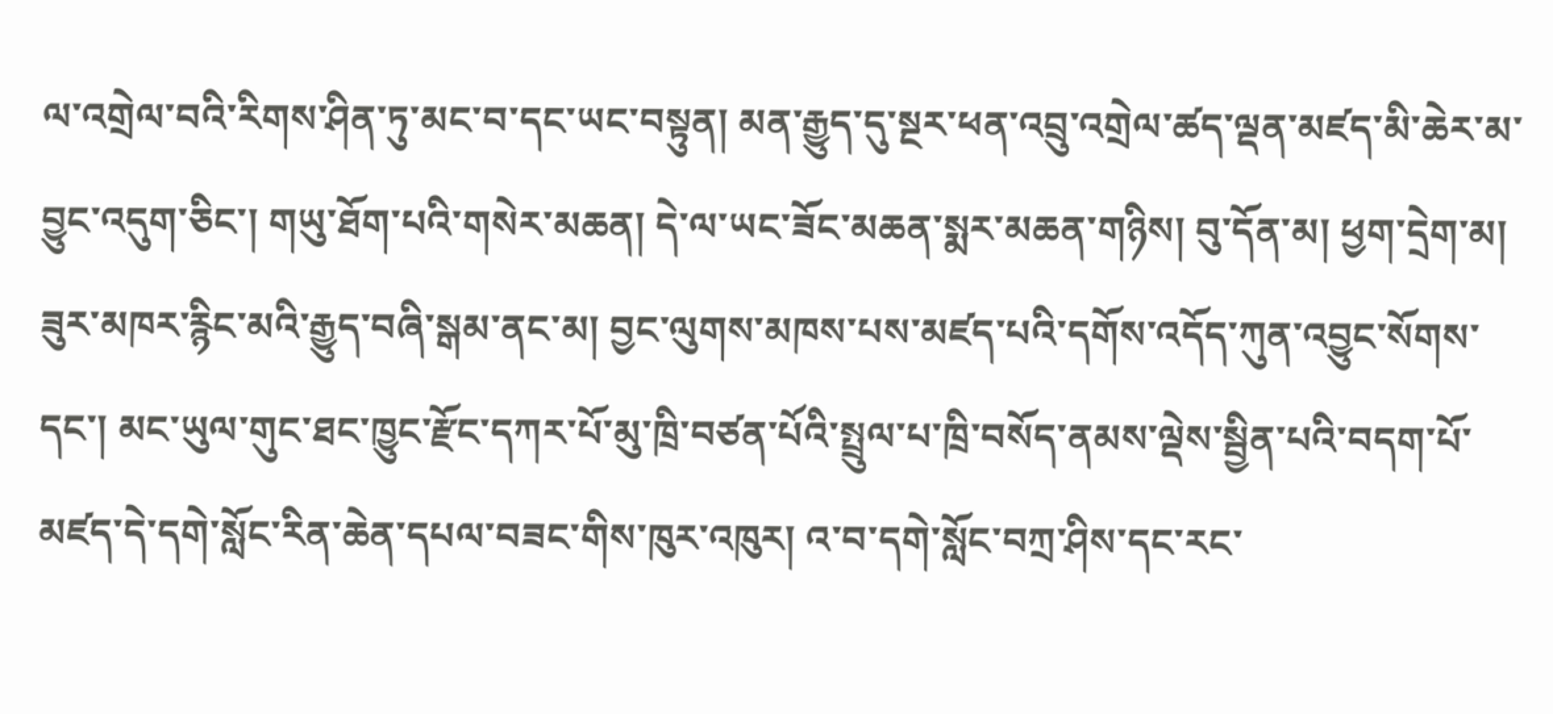ལ་འགྲེལ་བའི་རིགས་ཤིན་ཏུ་མང་བ་དང་ཡང་བསྟུན། མན་རྒྱུད་དུ་སྔར་ཕན་འབྲུ་འགྲེལ་ཚད་ལྡན་མཛད་མི་ཆེར་མ་བྱུང་འདུག་ཅིང་། གཡུ་ཐོག་པའི་གསེར་མཆན། དེ་ལ་ཡང་ཟོང་མཆན་སྨར་མཆན་གཉིས། བུ་དོན་མ། ཕྱག་དྲེག་མ། ཟུར་མཁར་རྙིང་མའི་རྒྱུད་བཞི་སྒམ་ནང་མ། བྱང་ལུགས་མཁས་པས་མཛད་པའི་དགོས་འདོད་ཀུན་འབྱུང་སོགས་དང་། མང་ཡུལ་གུང་ཐང་ཁྱུང་རྫོང་དཀར་པོ་མུ་ཁྲི་བཙན་པོའི་སྤྲུལ་པ་ཁྲི་བསོད་ནམས་ལྡེས་སྦྱིན་པའི་བདག་པོ་མཛད་དེ་དགེ་སློང་རིན་ཆེན་དཔལ་བཟང་གིས་ཁུར་འཁུར། འ་བ་དགེ་སློང་བཀྲ་ཤིས་དང་རང་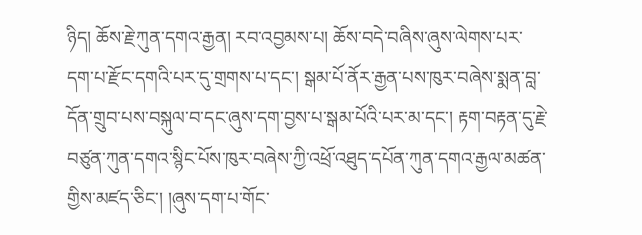ཉིད། ཆོས་རྗེ་ཀུན་དགའ་རྒྱན། རབ་འབྱམས་པ། ཆོས་བདེ་བཞིས་ཞུས་ལེགས་པར་དག་པ་རྫོང་དགའི་པར་དུ་གྲགས་པ་དང་། སྒམ་པོ་ནོར་རྒྱན་པས་ཁུར་བཞེས་སྨན་བླ་དོན་གྲུབ་པས་བསྐུལ་བ་དང་ཞུས་དག་བྱས་པ་སྒམ་པོའི་པར་མ་དང་། རྟག་བརྟན་དུ་རྗེ་བཙུན་ཀུན་དགའ་སྙིང་པོས་ཁུར་བཞེས་ཀྱི་འཕྲོ་འཐུད་དཔོན་ཀུན་དགའ་རྒྱལ་མཚན་གྱིས་མཛད་ཅིང་། །ཞུས་དག་པ་གོང་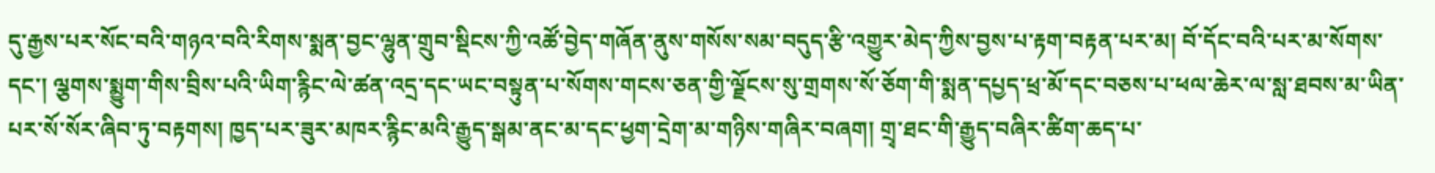དུ་རྒྱས་པར་སོང་བའི་གཉའ་བའི་རིགས་སྨན་བྱང་ལྷུན་གྲུབ་སྡིངས་ཀྱི་འཚོ་བྱེད་གཞོན་ནུས་གསོས་སམ་བདུད་རྩི་འགྱུར་མེད་ཀྱིས་བྱས་པ་རྟག་བརྟན་པར་མ། བོ་དོང་བའི་པར་མ་སོགས་དང་། ལྕགས་སྨྱུག་གིས་བྲིས་པའི་ཡིག་རྙིང་ལེ་ཚན་འདྲ་དང་ཡང་བསྟུན་པ་སོགས་གངས་ཅན་གྱི་ལྗོངས་སུ་གྲགས་སོ་ཅོག་གི་སྨན་དཔྱད་ཕྲ་མོ་དང་བཅས་པ་ཕལ་ཆེར་ལ་སླ་ཐབས་མ་ཡིན་པར་སོ་སོར་ཞིབ་ཏུ་བརྟགས། ཁྱད་པར་ཟུར་མཁར་རྙིང་མའི་རྒྱུད་སྒམ་ནང་མ་དང་ཕྱག་དྲེག་མ་གཉིས་གཞིར་བཞག། གྲྭ་ཐང་གི་རྒྱུད་བཞིར་ཚིག་ཆད་པ་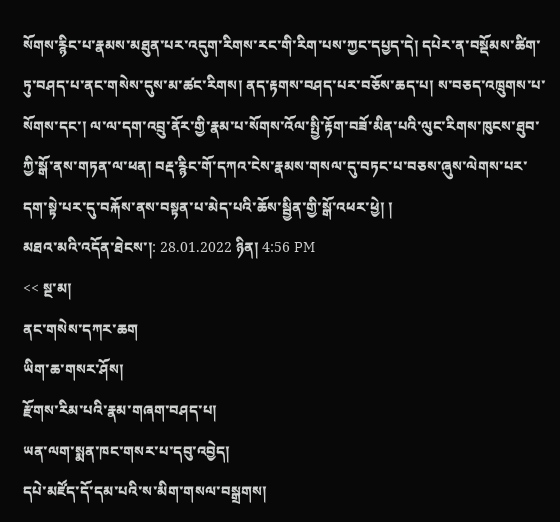སོགས་རྙིང་པ་རྣམས་མཐུན་པར་འདུག་རིགས་རང་གི་རིག་པས་ཀྱང་དཔྱད་དེ། དཔེར་ན་བསྡོམས་ཚིག་ཏུ་བཤད་པ་ནང་གསེས་དུས་མ་ཚང་རིགས། ནད་རྟགས་བཤད་པར་བཅོས་ཆད་པ། ས་བཅད་འཁྲུགས་པ་སོགས་དང་། ལ་ལ་དག་འབྲུ་ནོར་གྱི་རྣམ་པ་སོགས་འོལ་སྤྱི་རྟོག་བཟོ་མིན་པའི་ལུང་རིགས་ཁུངས་ཐུབ་ཀྱི་སྒོ་ནས་གཏན་ལ་ཕན། བརྡ་རྙིང་གོ་དཀའ་ངེས་རྣམས་གསལ་དུ་བཏང་པ་བཅས་ཞུས་ལེགས་པར་དག་སྟེ་པར་དུ་བརྐོས་ནས་བསྟན་པ་མེད་པའི་ཆོས་སྦྱིན་གྱི་སྒོ་འཕར་ཕྱེ། །
མཐའ་མའི་འདོན་ཐེངས་།: 28.01.2022 ཉིན། 4:56 PM
<< སྔ་མ།
ནང་གསེས་དཀར་ཆག
ཡིག་ཆ་གསར་ཤོས།
རྫོགས་རིམ་པའི་རྣམ་གཞག་བཤད་པ།
ཡན་ལག་སྨན་ཁང་གསར་པ་དབུ་འབྱེད།
དཔེ་མཛོད་དོ་དམ་པའི་ས་མིག་གསལ་བསྒྲགས།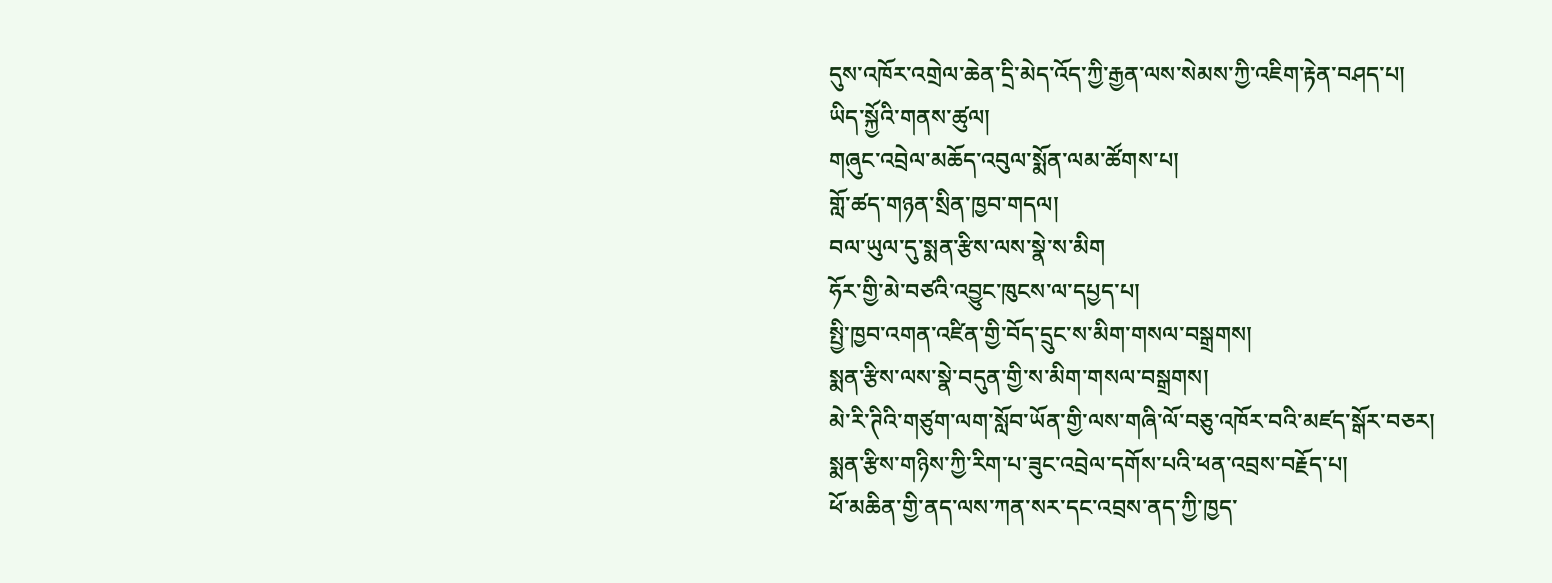དུས་འཁོར་འགྲེལ་ཆེན་དྲི་མེད་འོད་ཀྱི་རྒྱན་ལས་སེམས་ཀྱི་འཇིག་རྟེན་བཤད་པ།
ཡིད་སྐྱོའི་གནས་ཚུལ།
གཞུང་འབྲེལ་མཆོད་འབུལ་སྨོན་ལམ་ཚོགས་པ།
གློ་ཚད་གཉན་སྲིན་ཁྱབ་གདལ།
བལ་ཡུལ་དུ་སྨན་རྩིས་ལས་སྣེ་ས་མིག
ཧོར་གྱི་མེ་བཙའི་འབྱུང་ཁུངས་ལ་དཔྱད་པ།
སྤྱི་ཁྱབ་འགན་འཛིན་གྱི་བོད་དྲུང་ས་མིག་གསལ་བསྒྲགས།
སྨན་རྩིས་ལས་སྣེ་བདུན་གྱི་ས་མིག་གསལ་བསྒྲགས།
མེ་རི་ཊིའི་གཙུག་ལག་སློབ་ཡོན་གྱི་ལས་གཞི་ལོ་བཅུ་འཁོར་བའི་མཛད་སྒོར་བཅར།
སྨན་རྩིས་གཉིས་ཀྱི་རིག་པ་ཟུང་འབྲེལ་དགོས་པའི་ཕན་འབྲས་བརྗོད་པ།
ཕོ་མཆིན་གྱི་ནད་ལས་ཀན་སར་དང་འབྲས་ནད་ཀྱི་ཁྱད་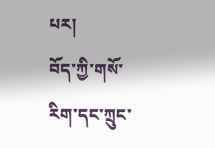པར།
བོད་ཀྱི་གསོ་རིག་དང་ཀྲུང་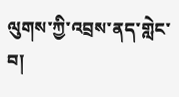ལུགས་ཀྱི་འབྲས་ནད་གླེང་བ།